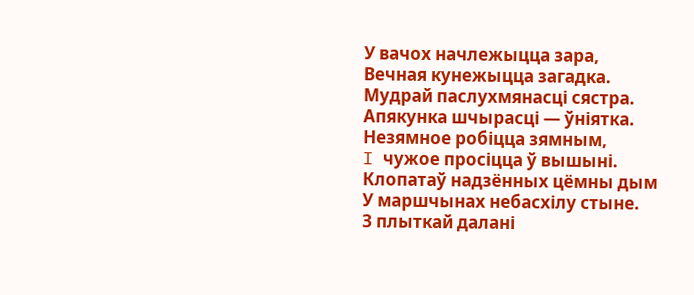У вачох начлежыцца зара,
Вечная кунежыцца загадка.
Мудрай паслухмянасці сястра.
Апякунка шчырасці — ўніятка.
Незямное робіцца зямным,
I чужое просіцца ў вышыні.
Клопатаў надзённых цёмны дым
У маршчынах небасхілу стыне.
З плыткай далані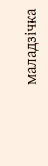маладзічка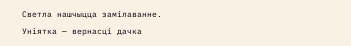Светла нашчыцца замілаванне.
Уніятка — вернасці дачка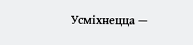Усміхнецца —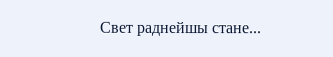Свет раднейшы стане...